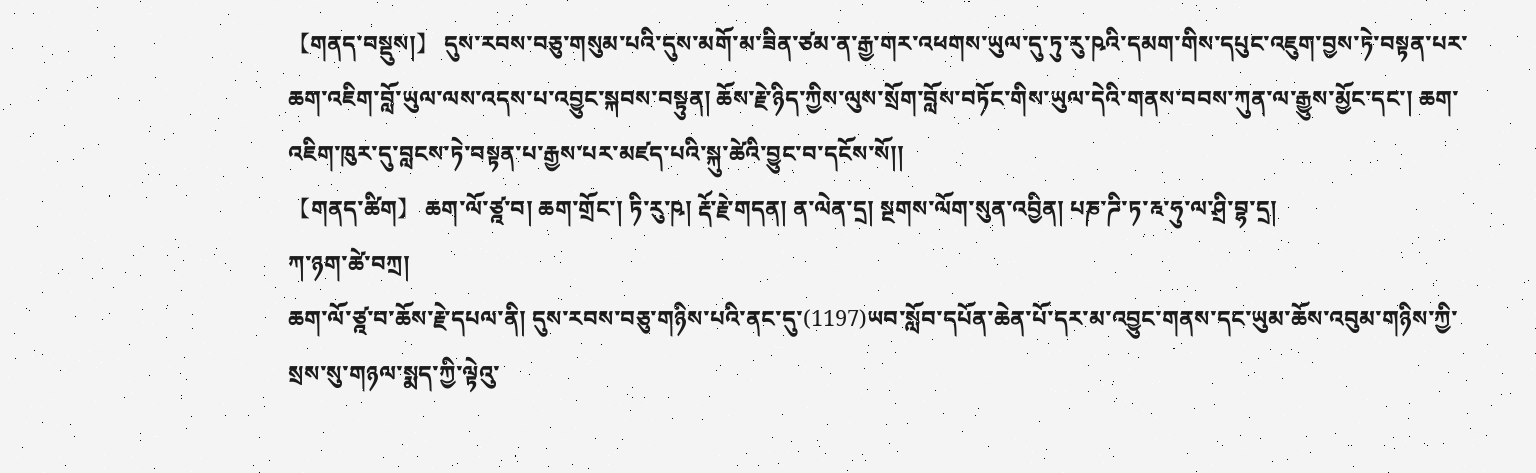【གནད་བསྡུས།】 དུས་རབས་བཅུ་གསུམ་པའི་དུས་མགོ་མ་ཟིན་ཙམ་ན་རྒྱ་གར་འཕགས་ཡུལ་དུ་ཏུ་རུ་ཥའི་དམག་གིས་དཔུང་འཇུག་བྱས་ཏེ་བསྟན་པར་ཆག་འཇིག་བློ་ཡུལ་ལས་འདས་པ་འབྱུང་སྐབས་བསྟུན། ཆོས་རྗེ་ཉིད་ཀྱིས་ལུས་སྲོག་བློས་བཏོང་གིས་ཡུལ་དེའི་གནས་བབས་ཀུན་ལ་རྒྱུས་མྱོང་དང་། ཆག་འཇིག་ཁུར་དུ་བླངས་ཏེ་བསྟན་པ་རྒྱས་པར་མཛད་པའི་སྐུ་ཚེའི་བྱུང་བ་དངོས་སོ།།
【གནད་ཚིག】 ཆག་ལོ་ཙྰ་བ། ཆག་གྲོང་། ཏི་རུ་ཥ། རྡོ་རྗེ་གདན། ན་ལེན་དྲ། སྔགས་ལོག་སུན་འབྱིན། པཎ་ཌི་ཏ་རྰ་ཧུ་ལ་ཤྲི་བྷ་དྲ།
ཀ་ཉག་ཚེ་བཀྲ།
ཆག་ལོ་ཙྰ་བ་ཆོས་རྗེ་དཔལ་ནི། དུས་རབས་བཅུ་གཉིས་པའི་ནང་དུ་(1197)ཡབ་སློབ་དཔོན་ཆེན་པོ་དར་མ་འབྱུང་གནས་དང་ཡུམ་ཆོས་འབུམ་གཉིས་ཀྱི་སྲས་སུ་གཉལ་སྨད་ཀྱི་ལྟེའུ་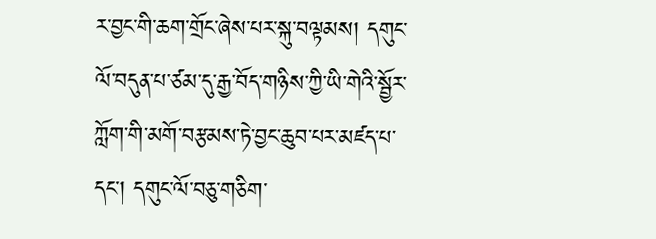ར་བྱང་གི་ཆག་གྲོང་ཞེས་པར་སྐུ་བལྟམས། དགུང་ལོ་བདུན་པ་ཙམ་དུ་རྒྱ་བོད་གཉིས་ཀྱི་ཡི་གེའི་སྦྱོར་ཀློག་གི་མགོ་བརྩམས་ཏེ་བྱང་ཆུབ་པར་མཛད་པ་དང་། དགུང་ལོ་བཅུ་གཅིག་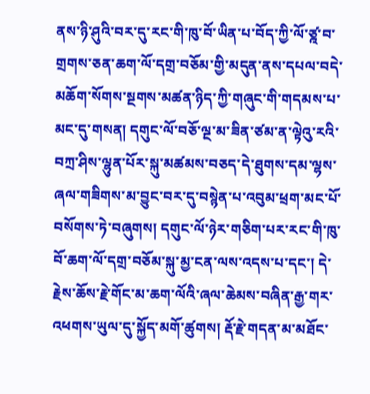ནས་ཉི་ཤུའི་བར་དུ་རང་གི་ཁུ་བོ་ཡིན་པ་བོད་ཀྱི་ལོ་ཙྰ་བ་གྲགས་ཅན་ཆག་ལོ་དགྲ་བཅོམ་གྱི་མདུན་ནས་དཔལ་བདེ་མཆོག་སོགས་སྔགས་མཚན་ཉིད་ཀྱི་གཞུང་གི་གདམས་པ་མང་དུ་གསན། དགུང་ལོ་བཅོ་ལྔ་མ་ཟིན་ཙམ་ན་ལྟེའུ་རའི་བཀྲ་ཤིས་ལྷུན་པོར་སྐུ་མཚམས་བཅད་དེ་ཐུགས་དམ་ལྷས་ཞལ་གཟིགས་མ་བྱུང་བར་དུ་བསྙེན་པ་འབུམ་ཕྲག་མང་པོ་བསོགས་ཏེ་བཞུགས། དགུང་ལོ་ཉེར་གཅིག་པར་རང་གི་ཁུ་བོ་ཆག་ལོ་དགྲ་བཅོམ་སྐུ་མྱ་ངན་ལས་འདས་པ་དང་། དེ་རྗེས་ཆོས་རྗེ་གོང་མ་ཆག་ལོའི་ཞལ་ཆེམས་བཞིན་རྒྱ་གར་འཕགས་ཡུལ་དུ་སྐྱོད་མགོ་ཚུགས། རྡོ་རྗེ་གདན་མ་མཐོང་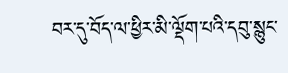བར་དུ་བོད་ལ་ཕྱིར་མི་ལྡོག་པའི་དབུ་སྙུང་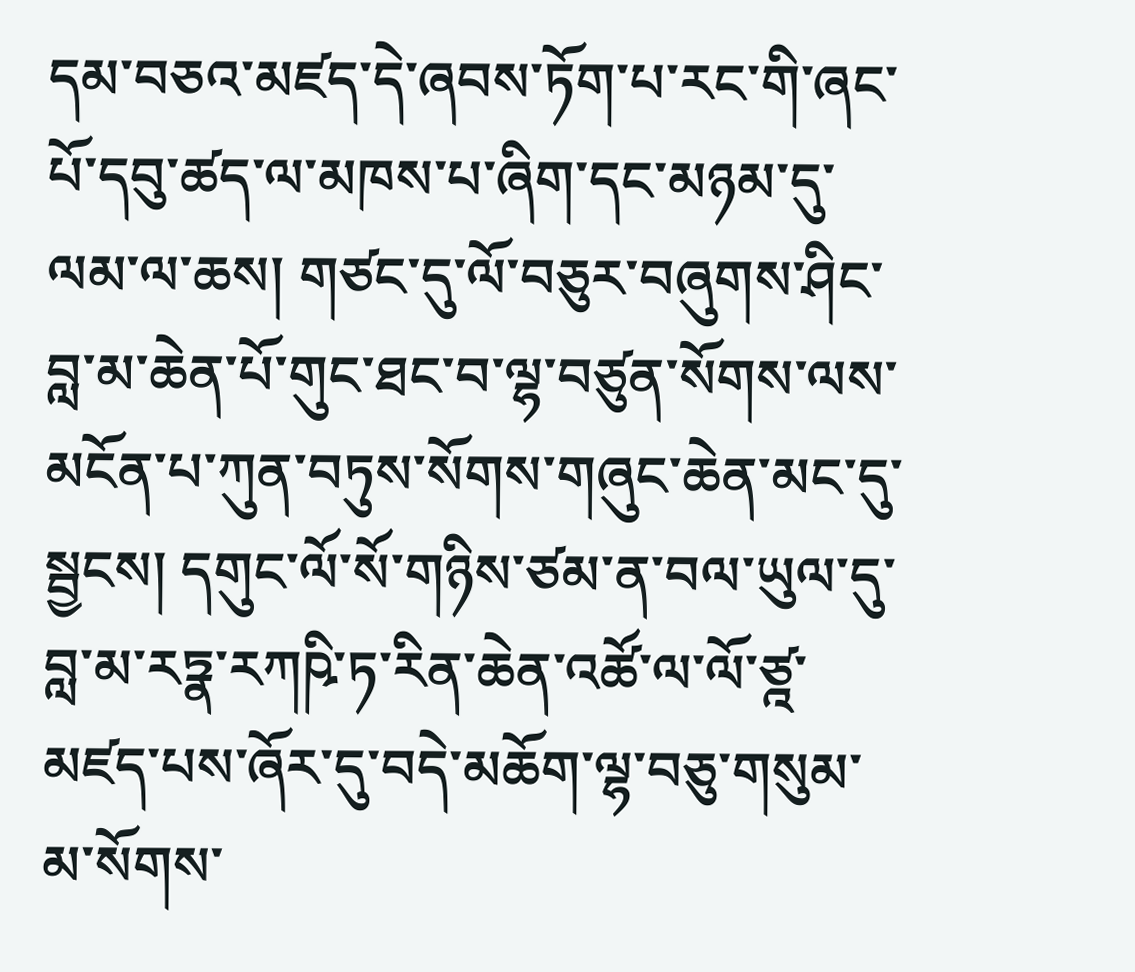དམ་བཅའ་མཛད་དེ་ཞབས་ཏོག་པ་རང་གི་ཞང་པོ་དབུ་ཚད་ལ་མཁས་པ་ཞིག་དང་མཉམ་དུ་ལམ་ལ་ཆས། གཙང་དུ་ལོ་བཅུར་བཞུགས་ཤིང་བླ་མ་ཆེན་པོ་གུང་ཐང་བ་ལྷ་བཙུན་སོགས་ལས་མངོན་པ་ཀུན་བཏུས་སོགས་གཞུང་ཆེན་མང་དུ་སྦྱངས། དགུང་ལོ་སོ་གཉིས་ཙམ་ན་བལ་ཡུལ་དུ་བླ་མ་རཏྣ་རཀཥི་ཏ་རིན་ཆེན་འཚོ་ལ་ལོ་ཙྰ་མཛད་པས་ཞོར་དུ་བདེ་མཆོག་ལྷ་བཅུ་གསུམ་མ་སོགས་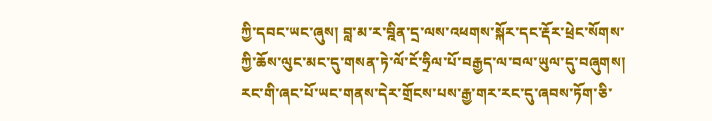ཀྱི་དབང་ཡང་ཞུས། བླ་མ་ར་བྰིན་དྲ་ལས་འཕགས་སྐོར་དང་རྡོར་ཕྲེང་སོགས་ཀྱི་ཆོས་ལུང་མང་དུ་གསན་ཏེ་ལོ་ངོ་ཧྲིལ་པོ་བརྒྱད་ལ་བལ་ཡུལ་དུ་བཞུགས། རང་གི་ཞང་པོ་ཡང་གནས་དེར་གྲོངས་པས་རྒྱ་གར་རང་དུ་ཞབས་ཏོག་ཅི་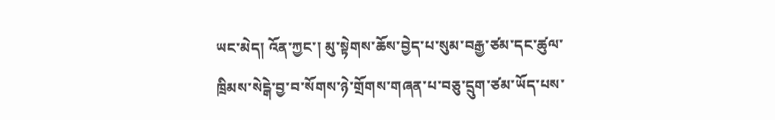ཡང་མེད། འོན་ཀྱང་། མུ་སྟེགས་ཆོས་བྱེད་པ་སུམ་བརྒྱ་ཙམ་དང་ཚུལ་ཁྲིམས་སེངྒེ་བྱ་བ་སོགས་ཉེ་གྲོགས་གཞན་པ་བཅུ་དྲུག་ཙམ་ཡོད་པས་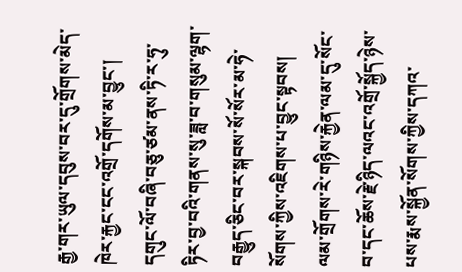རྒྱ་གར་ཡུལ་དབུས་བར་དུ་གྲོགས་མེད་ཁེར་རྐྱང་ངང་འགྲོ་དགོས་མ་བྱུང་། དགུང་ལོ་བཞི་བཅུ་ཙམ་ནས་ཏི་ར་ཧུ་ཏིར་བྱ་བའི་གནས་སུ་ཟླ་བ་གསུམ་ལྷག་བརྒྱུད་ཅིང་བར་སྐབས་སོ་སོར་མ་ཧེ་སོགས་ཀྱིས་འཇིགས་པ་བྱུང་སྟབས། ལམ་གྲོགས་རེ་གཉིས་རྐྱེན་ལམ་དུ་སོང་བ་དང་ཆོས་རྗེ་ཉིད་ལའང་འགྲོ་སྐྱོད་ཉེས་པས་རྨས་སྐྱོན་སོགས་ཀྱིས་དཀའ་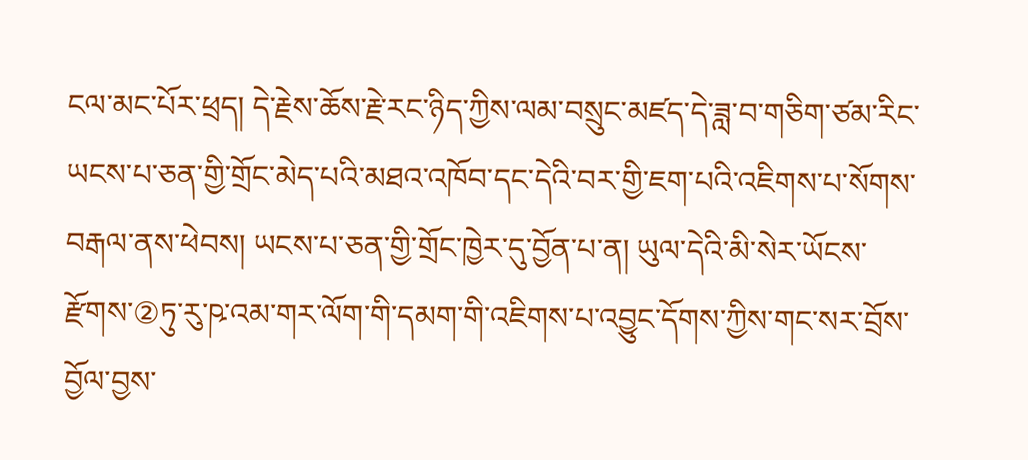ངལ་མང་པོར་ཕྲད། དེ་རྗེས་ཆོས་རྗེ་རང་ཉིད་ཀྱིས་ལམ་བསྲུང་མཛད་དེ་ཟླ་བ་གཅིག་ཙམ་རིང་ཡངས་པ་ཅན་གྱི་གྲོང་མེད་པའི་མཐའ་འཁོབ་དང་དེའི་བར་གྱི་ཇག་པའི་འཇིགས་པ་སོགས་བརྒལ་ནས་ཕེབས། ཡངས་པ་ཅན་གྱི་གྲོང་ཁྱེར་དུ་བྱོན་པ་ན། ཡུལ་དེའི་མི་སེར་ཡོངས་རྫོགས་②ཏུ་རུ་ཥ་འམ་གར་ལོག་གི་དམག་གི་འཇིགས་པ་འབྱུང་དོགས་ཀྱིས་གང་སར་བྲོས་བྱོལ་བྱས་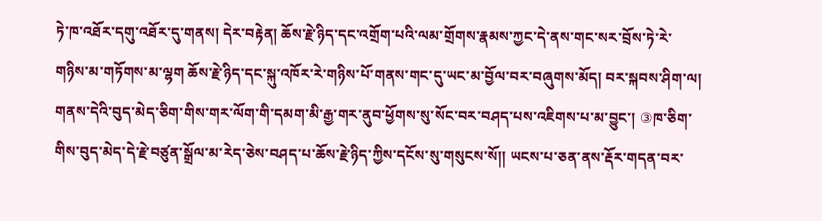ཏེ་ཁ་འཐོར་དགུ་འཐོར་དུ་གནས། དེར་བརྟེན། ཆོས་རྗེ་ཉིད་དང་འགྲོག་པའི་ལམ་གྲོགས་རྣམས་ཀྱང་དེ་ནས་གང་སར་བྲོས་ཏེ་རེ་གཉིས་མ་གཏོགས་མ་ལྷག ཆོས་རྗེ་ཉིད་དང་སྐུ་འཁོར་རེ་གཉིས་པོ་གནས་གང་དུ་ཡང་མ་བྱོལ་བར་བཞུགས་མོད། བར་སྐབས་ཤིག་ལ། གནས་དེའི་བུད་མེད་ཅིག་གིས་གར་ལོག་གི་དམག་མི་རྒྱ་གར་ནུབ་ཕྱོགས་སུ་སོང་བར་བཤད་པས་འཇིགས་པ་མ་བྱུང་། ③ཁ་ཅིག་གིས་བུད་མེད་དེ་རྗེ་བཙུན་སྒྲོལ་མ་རེད་ཅེས་བཤད་པ་ཆོས་རྗེ་ཉིད་ཀྱིས་དངོས་སུ་གསུངས་སོ།། ཡངས་པ་ཅན་ནས་རྡོར་གདན་བར་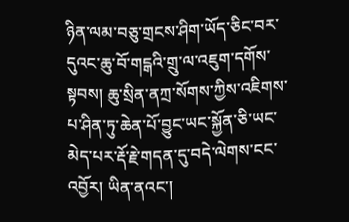ཉིན་ལམ་བཅུ་གྲངས་ཤིག་ཡོད་ཅིང་བར་དུའང་ཆུ་བོ་གངྒའི་གྲུ་ལ་འཇུག་དགོས་སྟབས། ཆུ་སྲིན་ནཀྲ་སོགས་ཀྱིས་འཇིགས་པ་ཤིན་ཏུ་ཆེན་པོ་བྱུང་ཡང་སྐྱོན་ཅི་ཡང་མེད་པར་རྡོ་རྗེ་གདན་དུ་བདེ་ལེགས་ངང་འབྱོར། ཡིན་ནའང་།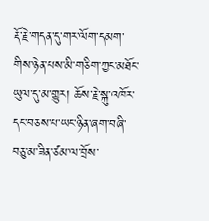རྡོ་རྗེ་གདན་དུ་གར་ལོག་དམག་གིས་ཉེན་པས་མི་གཅིག་ཀྱང་མཐོང་ཡུལ་དུ་མ་གྱུར། ཆོས་རྗེ་སྐུ་འཁོར་དང་བཅས་པ་ཡང་ཉིན་ཞག་བཞི་བཅུ་མ་ཟིན་ཙམ་ལ་བྲོས་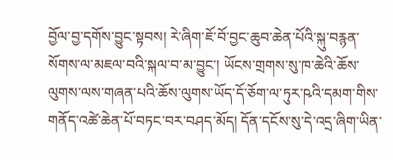བྱོལ་བྱ་དགོས་བྱུང་སྟབས། རེ་ཞིག་ཇོ་བོ་བྱང་ཆུབ་ཆེན་པོའི་སྐུ་བརྙན་སོགས་ལ་མཇལ་བའི་སྐལ་བ་མ་བྱུང་། ཡོངས་གྲགས་སུ་ཁ་ཆེའི་ཆོས་ལུགས་ལས་གཞན་པའི་ཆོས་ལུགས་ཡོད་དོ་ཅོག་ལ་ཏུར་ཥའི་དམག་གིས་གནོད་འཚེ་ཆེན་པོ་བཏང་བར་བཤད་མོད། དོན་དངོས་སུ་དེ་འདྲ་ཞིག་ཡིན་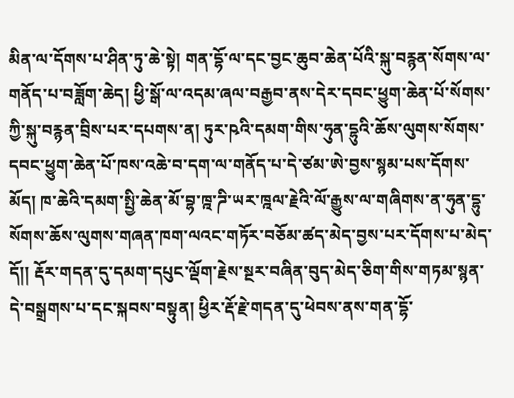མིན་ལ་དོགས་པ་ཤིན་ཏུ་ཆེ་སྟེ། གན་དྷོ་ལ་དང་བྱང་ཆུབ་ཆེན་པོའི་སྐུ་བརྙན་སོགས་ལ་གནོད་པ་བཟློག་ཆེད། ཕྱི་སྒོ་ལ་འདམ་ཞལ་བརྒྱབ་ནས་དེར་དབང་ཕྱུག་ཆེན་པོ་སོགས་ཀྱི་སྐུ་བརྙན་བྲིས་པར་དཔགས་ན། ཏུར་ཥའི་དམག་གིས་ཧུན་དྷུའི་ཆོས་ལུགས་སོགས་དབང་ཕྱུག་ཆེན་པོ་ཁས་འཆེ་བ་དག་ལ་གནོད་པ་དེ་ཙམ་ཨེ་བྱས་སྙམ་པས་དོགས་མོད། ཁ་ཆེའི་དམག་སྤྱི་ཆེན་མོ་བྷ་ཁྰ་ཌི་ཡར་ཁྰལ་རྗེའི་ལོ་རྒྱུས་ལ་གཞིགས་ན་ཧུན་དྷུ་སོགས་ཆོས་ལུགས་གཞན་ཁག་ལའང་གཏོར་བཅོམ་ཚད་མེད་བྱས་པར་དོགས་པ་མེད་དོ།། རྡོར་གདན་དུ་དམག་དཔུང་ལྡོག་རྗེས་སྔར་བཞིན་བུད་མེད་ཅིག་གིས་གཏམ་སྙན་དེ་བསྒྲགས་པ་དང་སྐབས་བསྟུན། ཕྱིར་རྡོ་རྗེ་གདན་དུ་ཕེབས་ནས་གན་དྷོ་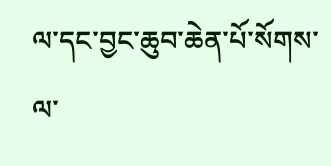ལ་དང་བྱང་ཆུབ་ཆེན་པོ་སོགས་ལ་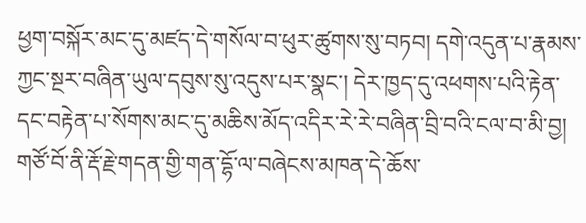ཕྱག་བསྐོར་མང་དུ་མཛད་དེ་གསོལ་བ་ཕུར་ཚུགས་སུ་བཏབ། དགེ་འདུན་པ་རྣམས་ཀྱང་སྔར་བཞིན་ཡུལ་དབུས་སུ་འདུས་པར་སྣང་། དེར་ཁྱད་དུ་འཕགས་པའི་རྟེན་དང་བརྟེན་པ་སོགས་མང་དུ་མཆིས་མོད་འདིར་རེ་རེ་བཞིན་བྲི་བའི་ངལ་བ་མི་བྱ། གཙོ་བོ་ནི་རྡོ་རྗེ་གདན་གྱི་གན་དྷོ་ལ་བཞེངས་མཁན་དེ་ཆོས་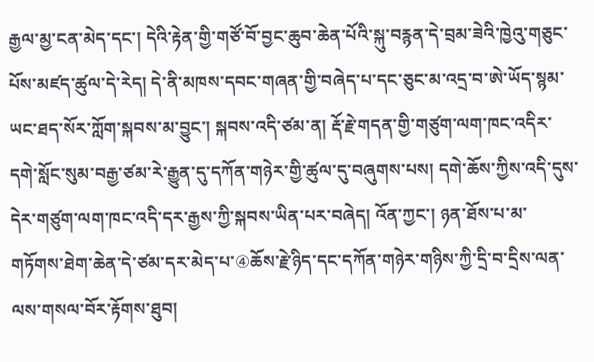རྒྱལ་མྱ་ངན་མེད་དང་། དེའི་རྟེན་གྱི་གཙོ་བོ་བྱང་ཆུབ་ཆེན་པོའི་སྐུ་བརྙན་དེ་བྲམ་ཟེའི་ཁྱེའུ་གཅུང་པོས་མཛད་ཚུལ་དེ་རེད། དེ་ནི་མཁས་དབང་གཞན་གྱི་བཞེད་པ་དང་ཅུང་མ་འདྲ་བ་ཨེ་ཡོད་སྙམ་ཡང་ཐད་སོར་ཀློག་སྐབས་མ་བྱུང་། སྐབས་འདི་ཙམ་ན། རྡོ་རྗེ་གདན་གྱི་གཙུག་ལག་ཁང་འདིར་དགེ་སློང་སུམ་བརྒྱ་ཙམ་རེ་རྒྱུན་དུ་དཀོན་གཉེར་གྱི་ཚུལ་དུ་བཞུགས་པས། དགེ་ཆོས་ཀྱིས་འདི་དུས་དེར་གཙུག་ལག་ཁང་འདི་དར་རྒྱས་ཀྱི་སྐབས་ཡིན་པར་བཞེད། འོན་ཀྱང་། ཉན་ཐོས་པ་མ་གཏོགས་ཐེག་ཆེན་དེ་ཙམ་དར་མེད་པ་④ཆོས་རྗེ་ཉིད་དང་དཀོན་གཉེར་གཉིས་ཀྱི་དྲི་བ་དྲིས་ལན་ལས་གསལ་བོར་རྟོགས་ཐུབ།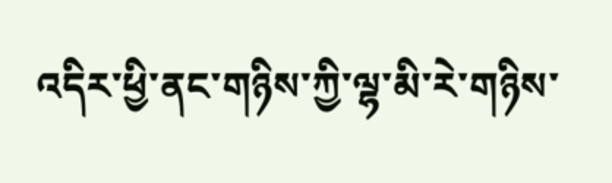འདིར་ཕྱི་ནང་གཉིས་ཀྱི་ལྷ་མི་རེ་གཉིས་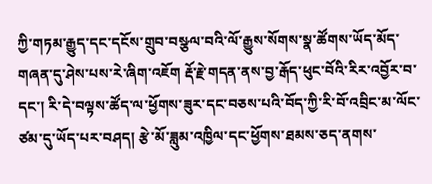ཀྱི་གཏམ་རྒྱུད་དང་དངོས་གྲུབ་བསྩལ་བའི་ལོ་རྒྱུས་སོགས་སྣ་ཚོགས་ཡོད་མོད་གཞན་དུ་ཤེས་པས་རེ་ཞིག་འཇོག རྡོ་རྗེ་གདན་ནས་བྱ་རྒོད་ཕུང་བོའི་རིར་འབྱོར་བ་དང་། རི་དེ་བལྟས་ཚོད་ལ་ཕྱོགས་ཟུར་དང་བཅས་པའི་བོད་ཀྱི་རི་བོ་འབྲིང་མ་ལོང་ཙམ་དུ་ཡོད་པར་བཤད། རྩེ་མོ་ཟླུམ་འཁྱིལ་དང་ཕྱོགས་ཐམས་ཅད་ནགས་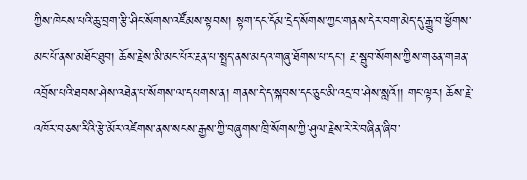ཀྱིས་ཁེངས་པའི་ཆུ་བྲག་རྩི་ཤིང་སོགས་འཛོམས་སྟབས། སྟག་དང་དོམ་དྲེད་སོགས་ཀྱང་གནས་དེར་བག་མེད་དུ་རྒྱུ་བ་ཕྱོགས་མང་པོ་ནས་མཐོང་ཐུབ། ཆོས་རྗེས་མི་མང་པོར་རྔན་པ་སྤྲད་ནས་མདའ་གཞུ་ཐོགས་པ་དང་། རྔ་སྦུབ་སོགས་ཀྱིས་གཅན་གཟན་འབྲོས་པའི་ཐབས་ཤེས་འཐེན་པ་སོགས་ལ་དཔགས་ན། གནས་དེ་ད་སྐབས་དང་ཅུང་མི་འདྲ་བ་ཤེས་སླའོ།། གང་ལྟར། ཆོས་རྗེ་འཁོར་བཅས་རིའི་རྩེ་མོར་འཛེགས་ནས་སངས་རྒྱས་ཀྱི་བཞུགས་ཁྲི་སོགས་ཀྱི་ཤུལ་རྗེས་རེ་རེ་བཞིན་ཞིབ་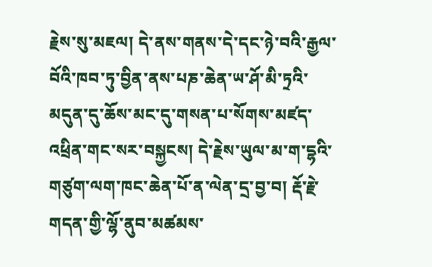རྗེས་སུ་མཇལ། དེ་ནས་གནས་དེ་དང་ཉེ་བའི་རྒྱལ་བོའི་ཁབ་ཏུ་བྱིན་ནས་པཎ་ཆེན་ཡ་ཤོ་མི་ཏྲའི་མདུན་དུ་ཆོས་མང་དུ་གསན་པ་སོགས་མཛད་འཕྲིན་གང་སར་བསྐྱངས། དེ་རྗེས་ཡུལ་མ་ག་དྷའི་གཙུག་ལག་ཁང་ཆེན་པོ་ན་ལེན་དྲ་བྱ་བ། རྡོ་རྗེ་གདན་གྱི་ལྷོ་ནུབ་མཚམས་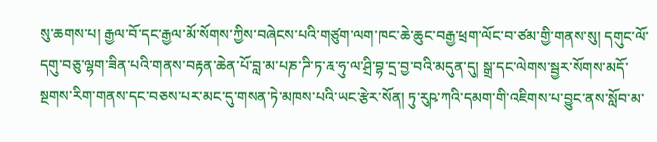སུ་ཆགས་པ། རྒྱལ་བོ་དང་རྒྱལ་མོ་སོགས་ཀྱིས་བཞེངས་པའི་གཙུག་ལག་ཁང་ཆེ་ཆུང་བརྒྱ་ཕྲག་ལོང་བ་ཙམ་གྱི་གནས་སུ། དགུང་ལོ་དགུ་བཅུ་ལྷག་ཟིན་པའི་གནས་བརྟན་ཆེན་པོ་བླ་མ་པཎ་ཌི་ཏ་རྰ་ཧུ་ལ་ཤྲི་བྷ་དྲ་བྱ་བའི་མདུན་དུ། སྒྲ་དང་ལེགས་སྦྱར་སོགས་མདོ་སྔགས་རིག་གནས་དང་བཅས་པར་མང་དུ་གསན་ཏེ་མཁས་པའི་ཡང་རྩེར་སོན། ཏུ་རུཥ་ཀའི་དམག་གི་འཇིགས་པ་བྱུང་ནས་སློབ་མ་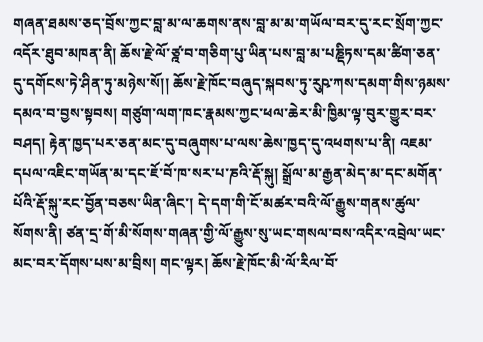གཞན་ཐམས་ཅད་བྲོས་ཀྱང་བླ་མ་ལ་ཆགས་ནས་བླ་མ་མ་གཡོལ་བར་དུ་རང་སྲོག་ཀྱང་འདོར་ཐུབ་མཁན་ནི། ཆོས་རྗེ་ལོ་ཙྰ་བ་གཅིག་པུ་ཡིན་པས་བླ་མ་པཎྡིཏས་དམ་ཚིག་ཅན་དུ་དགོངས་ཏེ་ཤིན་ཏུ་མཉེས་སོ།། ཆོས་རྗེ་ཁོང་བཞུད་སྐབས་ཏུ་རུཥ་ཀས་དམག་གིས་ཉམས་དམའ་བ་བྱས་སྟབས། གཙུག་ལག་ཁང་རྣམས་ཀྱང་ཕལ་ཆེར་མི་ཁྱིམ་ལྟ་བུར་གྱུར་བར་བཤད། རྟེན་ཁྱད་པར་ཅན་མང་དུ་བཞུགས་པ་ལས་ཆེས་ཁྱད་དུ་འཕགས་པ་ནི། འཇམ་དཔལ་འཇིང་གཡོན་མ་དང་ཇོ་བོ་ཁ་སར་པ་ཎའི་རྡོ་སྐུ། སྒྲོལ་མ་རྒྱན་མེད་མ་དང་མགོན་པོའི་རྡོ་སྐུ་རང་བྱོན་བཅས་ཡིན་ཞིང་། དེ་དག་གི་ངོ་མཚར་བའི་ལོ་རྒྱུས་གནས་ཚུལ་སོགས་ནི། ཙན་དྲ་གོ་མི་སོགས་གཞན་གྱི་ལོ་རྒྱུས་སུ་ཡང་གསལ་བས་འདིར་འབྲེལ་ཡང་མང་བར་དོགས་པས་མ་བྲིས། གང་ལྟར། ཆོས་རྗེ་ཁོང་མི་ལོ་རིལ་བོ་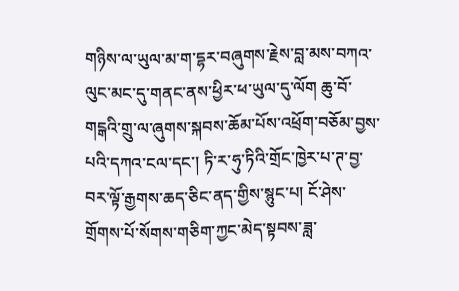གཉིས་ལ་ཡུལ་མ་ག་དྷར་བཞུགས་རྗེས་བླ་མས་བཀའ་ལུང་མང་དུ་གནང་ནས་ཕྱིར་ཕ་ཡུལ་དུ་ལོག ཆུ་བོ་གངྒའི་གྲུ་ལ་ཞུགས་སྐབས་ཆོམ་པོས་འཕྲོག་བཅོམ་བྱས་པའི་དཀའ་ངལ་དང་། ཏི་ར་ཧུ་ཏིའི་གྲོང་ཁྱེར་པ་ཊ་བྱ་བར་ལྟོ་རྒྱགས་ཆད་ཅིང་ནད་གྱིས་སྙུང་པ། ངོ་ཤེས་གྲོགས་པོ་སོགས་གཅིག་ཀྱང་མེད་སྟབས་ཟླ་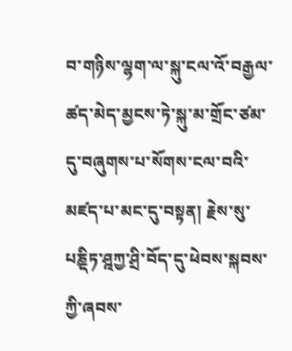བ་གཉིས་ལྷག་ལ་སྐུ་ངལ་འོ་བརྒྱལ་ཚད་མེད་མྱངས་ཏེ་སྐུ་མ་གྲོང་ཙམ་དུ་བཞུགས་པ་སོགས་ངལ་བའི་མཛད་པ་མང་དུ་བསྟན། རྗེས་སུ་པཎྡིཏ་ཤྰཀྱ་ཤྲི་བོད་དུ་ཕེབས་སྐབས་ཀྱི་ཞབས་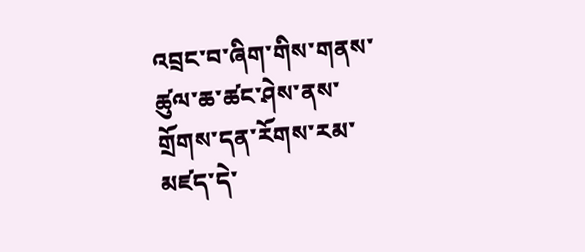འབྲང་བ་ཞིག་གིས་གནས་ཚུལ་ཆ་ཚང་ཤེས་ནས་གྲོགས་དན་རོགས་རམ་མཛད་དེ་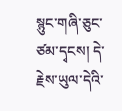སྙུང་གཞི་ཅུང་ཙམ་དྭངས། དེ་རྗེས་ཡུལ་དེའི་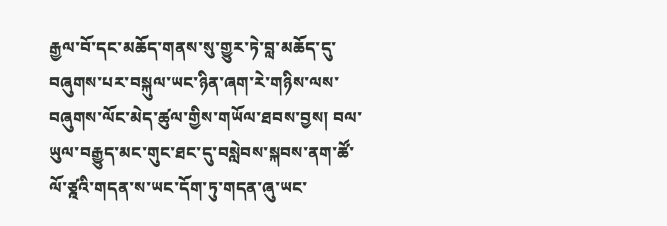རྒྱལ་བོ་དང་མཆོད་གནས་སུ་གྱུར་ཏེ་བླ་མཆོད་དུ་བཞུགས་པར་བསྐུལ་ཡང་ཉིན་ཞག་རེ་གཉིས་ལས་བཞུགས་ལོང་མེད་ཚུལ་གྱིས་གཡོལ་ཐབས་བྱས། བལ་ཡུལ་བརྒྱུད་མང་གུང་ཐང་དུ་བསླེབས་སྐབས་ནག་ཚོ་ལོ་ཙྰའི་གདན་ས་ཡང་དོག་ཏུ་གདན་ཞུ་ཡང་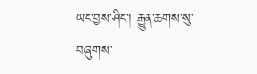ཡང་བྱས་ཤིང་། རྒྱུན་ཆགས་སུ་བཞུགས་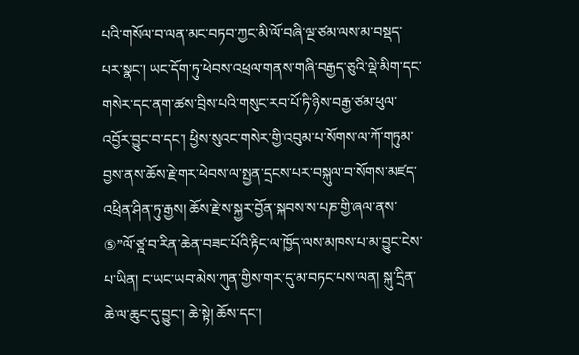པའི་གསོལ་བ་ལན་མང་བཏབ་ཀྱང་མི་ལོ་བཞི་ལྔ་ཙམ་ལས་མ་བསྡད་པར་སྣང་། ཡང་དོག་ཏུ་ཕེབས་འཕྲལ་གནས་གཞི་བརྒྱད་ཅུའི་ལྡེ་མིག་དང་གསེར་དང་ནག་ཚས་བྲིས་པའི་གསུང་རབ་པོ་ཏི་ཉིས་བརྒྱ་ཙམ་ཕུལ་འབྱོར་བྱུང་བ་དང་། ཕྱིས་སུའང་གསེར་གྱི་འབུམ་པ་སོགས་ལ་ཀོ་གཏུམ་བྱས་ནས་ཆོས་རྗེ་གར་ཕེབས་ལ་སྤྱན་དྲངས་པར་བསྐུལ་བ་སོགས་མཛད་འཕྲིན་ཤིན་ཏུ་རྒྱས། ཆོས་རྗེ་ས་སྐྱར་བྱོན་སྐབས་ས་པཎ་གྱི་ཞལ་ནས་⑤”ལོ་ཙྰ་བ་རིན་ཆེན་བཟང་པོའི་རྟིང་ལ་ཁྱོད་ལས་མཁས་པ་མ་བྱུང་ངེས་པ་ཡིན། ང་ཡང་ཡབ་མེས་ཀུན་གྱིས་གར་དུ་མ་བཏང་པས་ལན། སྐུ་དྲིན་ཆེ་ལ་ཆུང་དུ་བྱུང་། ཆེ་སྟེ། ཆོས་དང་།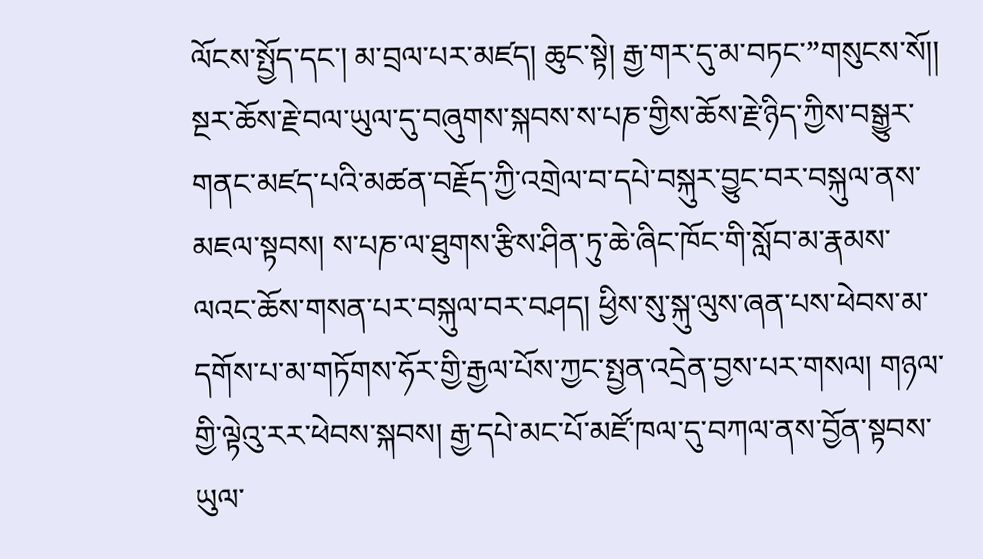ལོངས་སྤྱོད་དང་། མ་བྲལ་པར་མཛད། ཆུང་སྟེ། རྒྱ་གར་དུ་མ་བཏང་”གསུངས་སོ།། སྔར་ཆོས་རྗེ་བལ་ཡུལ་དུ་བཞུགས་སྐབས་ས་པཎ་གྱིས་ཆོས་རྗེ་ཉིད་ཀྱིས་བསྒྱུར་གནང་མཛད་པའི་མཚན་བརྗོད་ཀྱི་འགྲེལ་བ་དཔེ་བསྐུར་བྱུང་བར་བསྐུལ་ནས་མཇལ་སྟབས། ས་པཎ་ལ་ཐུགས་རྩིས་ཤིན་ཏུ་ཆེ་ཞིང་ཁོང་གི་སློབ་མ་རྣམས་ལའང་ཆོས་གསན་པར་བསྐུལ་བར་བཤད། ཕྱིས་སུ་སྐུ་ལུས་ཞན་པས་ཕེབས་མ་དགོས་པ་མ་གཏོགས་ཧོར་གྱི་རྒྱལ་པོས་ཀྱང་སྤྱན་འདྲེན་བྱས་པར་གསལ། གཉལ་གྱི་ལྟེའུ་རར་ཕེབས་སྐབས། རྒྱ་དཔེ་མང་པོ་མཛོ་ཁལ་དུ་བཀལ་ནས་བྱོན་སྟབས་ཡུལ་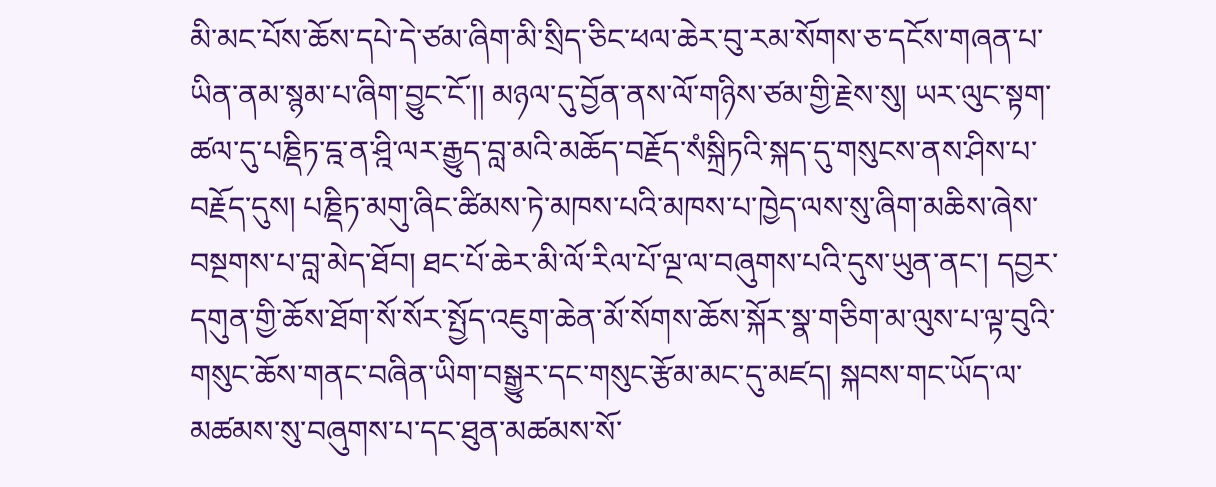མི་མང་པོས་ཆོས་དཔེ་དེ་ཙམ་ཞིག་མི་སྲིད་ཅིང་ཕལ་ཆེར་བུ་རམ་སོགས་ཅ་དངོས་གཞན་པ་ཡིན་ནམ་སྙམ་པ་ཞིག་བྱུང་ངོ་།། མཉལ་དུ་བྱོན་ནས་ལོ་གཉིས་ཙམ་གྱི་རྗེས་སུ། ཡར་ལུང་སྟག་ཚལ་དུ་པཎྡིཏ་དྰ་ན་ཤྰི་ལར་རྒྱུད་བླ་མའི་མཆོད་བརྗོད་སཾསྐྲིཏའི་སྐད་དུ་གསུངས་ནས་ཤིས་པ་བརྗོད་དུས། པཎྡིཏ་མགུ་ཞིང་ཚིམས་ཏེ་མཁས་པའི་མཁས་པ་ཁྱེད་ལས་སུ་ཞིག་མཆིས་ཞེས་བསྔགས་པ་བླ་མེད་ཐོབ། ཐང་པོ་ཆེར་མི་ལོ་རིལ་པོ་ལྔ་ལ་བཞུགས་པའི་དུས་ཡུན་ནང་། དབྱར་དགུན་གྱི་ཆོས་ཐོག་སོ་སོར་སྤྱོད་འཇུག་ཆེན་མོ་སོགས་ཆོས་སྐོར་སྣ་གཅིག་མ་ལུས་པ་ལྟ་བུའི་གསུང་ཆོས་གནང་བཞིན་ཡིག་བསྒྱུར་དང་གསུང་རྩོམ་མང་དུ་མཛད། སྐབས་གང་ཡོད་ལ་མཚམས་སུ་བཞུགས་པ་དང་ཐུན་མཚམས་སོ་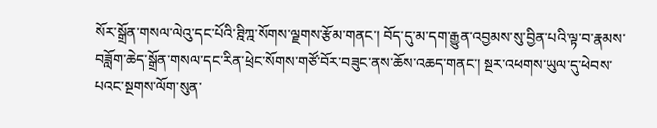སོར་སྒྲོན་གསལ་ལེའུ་དང་པོའི་ཊྰིཀྰ་སོགས་ལྗགས་རྩོམ་གནང་། བོད་དུ་མ་དག་རྒྱུན་འབྱམས་སུ་བྱིན་པའི་ལྟ་བ་རྣམས་བཟློག་ཆེད་སྒྲོན་གསལ་དང་རིན་ཕྲེང་སོགས་གཙོ་བོར་བཟུང་ནས་ཆོས་འཆད་གནང་། སྔར་འཕགས་ཡུལ་དུ་ཕེབས་པའང་སྔགས་ལོག་སུན་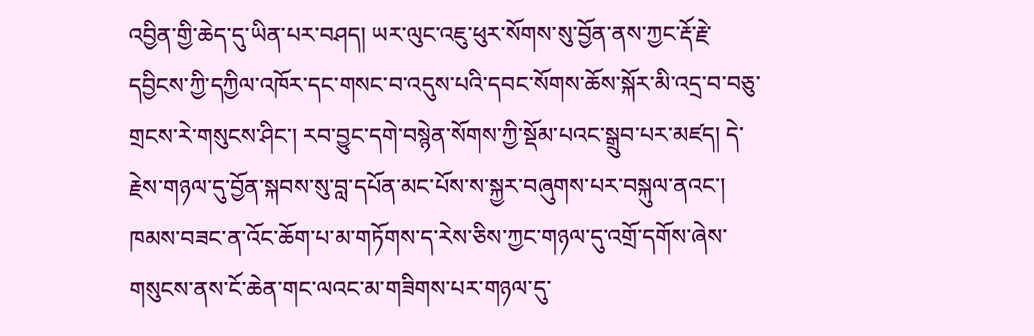འབྱིན་གྱི་ཆེད་དུ་ཡིན་པར་བཤད། ཡར་ལུང་འཇུ་ཕུར་སོགས་སུ་བྱོན་ནས་ཀྱང་རྡོ་རྗེ་དབྱིངས་ཀྱི་དཀྱིལ་འཁོར་དང་གསང་བ་འདུས་པའི་དབང་སོགས་ཆོས་སྐོར་མི་འདྲ་བ་བཅུ་གྲངས་རེ་གསུངས་ཤིང་། རབ་བྱུང་དགེ་བསྙེན་སོགས་ཀྱི་སྡོམ་པའང་སྒྲུབ་པར་མཛད། དེ་རྗེས་གཉལ་དུ་བྱོན་སྐབས་སུ་བླ་དཔོན་མང་པོས་ས་སྐྱར་བཞུགས་པར་བསྐུལ་ནའང་། ཁམས་བཟང་ན་འོང་ཆོག་པ་མ་གཏོགས་ད་རེས་ཅིས་ཀྱང་གཉལ་དུ་འགྲོ་དགོས་ཞེས་གསུངས་ནས་ངོ་ཆེན་གང་ལའང་མ་གཟིགས་པར་གཉལ་དུ་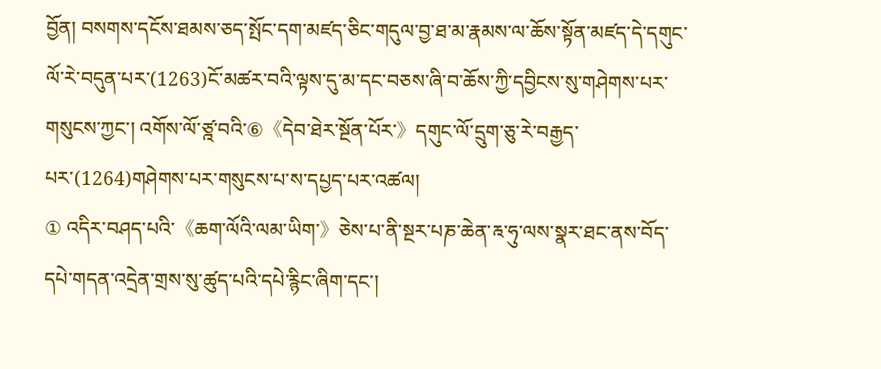བྱོན། བསགས་དངོས་ཐམས་ཅད་སྤོང་དག་མཛད་ཅིང་གདུལ་བྱ་ཐ་མ་རྣམས་ལ་ཆོས་སྟོན་མཛད་དེ་དགུང་ལོ་རེ་བདུན་པར་(1263)ངོ་མཚར་བའི་ལྟས་དུ་མ་དང་བཅས་ཞི་བ་ཆོས་ཀྱི་དབྱིངས་སུ་གཤེགས་པར་གསུངས་ཀྱང་། འགོས་ལོ་ཙྰ་བའི་⑥《དེབ་ཐེར་སྔོན་པོར་》དགུང་ལོ་དྲུག་ཅུ་རེ་བརྒྱད་པར་(1264)གཤེགས་པར་གསུངས་པ་ས་དཔྱད་པར་འཚལ།
① འདིར་བཤད་པའི་《ཆག་ལོའི་ལམ་ཡིག་》ཅེས་པ་ནི་སྔར་པཎ་ཆེན་རྰ་ཧུ་ལས་སྣར་ཐང་ནས་བོད་དཔེ་གདན་འདྲེན་གྲས་སུ་ཚུད་པའི་དཔེ་རྙིང་ཞིག་དང་།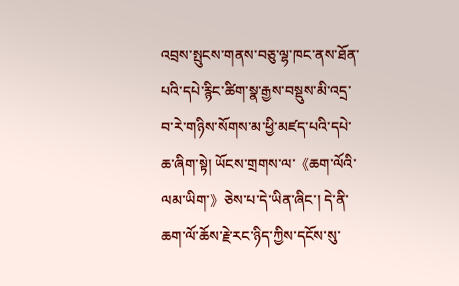འབྲས་སྤུངས་གནས་བཅུ་ལྷ་ཁང་ནས་ཐོན་པའི་དཔེ་རྙིང་ཚིག་སྣ་རྒྱས་བསྡུས་མི་འདྲ་བ་རེ་གཉིས་སོགས་མ་ཕྱི་མཛད་པའི་དཔེ་ཆ་ཞིག་སྟེ། ཡོངས་གྲགས་ལ་《ཆག་ལོའི་ལམ་ཡིག་》ཅེས་པ་དེ་ཡིན་ཞིང་། དེ་ནི་ཆག་ལོ་ཆོས་རྗེ་རང་ཉིད་ཀྱིས་དངོས་སུ་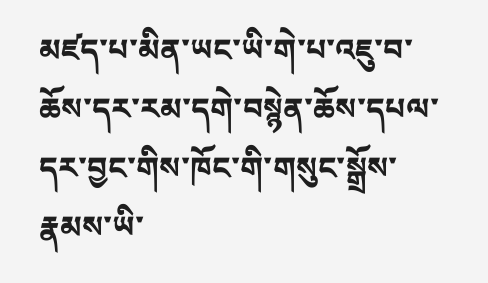མཛད་པ་མིན་ཡང་ཡི་གེ་པ་འཇུ་བ་ཆོས་དར་རམ་དགེ་བསྙེན་ཆོས་དཔལ་དར་བྱང་གིས་ཁོང་གི་གསུང་སྒྲོས་རྣམས་ཡི་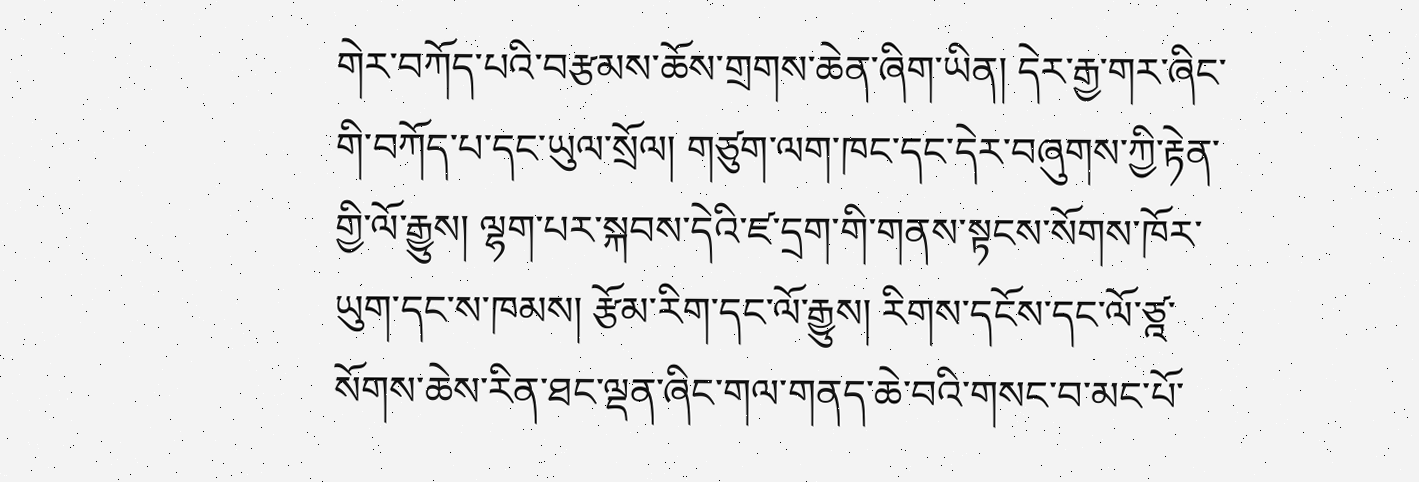གེར་བཀོད་པའི་བརྩམས་ཆོས་གྲགས་ཆེན་ཞིག་ཡིན། དེར་རྒྱ་གར་ཞིང་གི་བཀོད་པ་དང་ཡུལ་སྲོལ། གཙུག་ལག་ཁང་དང་དེར་བཞུགས་ཀྱི་རྟེན་གྱི་ལོ་རྒྱུས། ལྷག་པར་སྐབས་དེའི་ཛ་དྲག་གི་གནས་སྟངས་སོགས་ཁོར་ཡུག་དང་ས་ཁམས། རྩོམ་རིག་དང་ལོ་རྒྱུས། རིགས་དངོས་དང་ལོ་ཙྰ་སོགས་ཆེས་རིན་ཐང་ལྡན་ཞིང་གལ་གནད་ཆེ་བའི་གསང་བ་མང་པོ་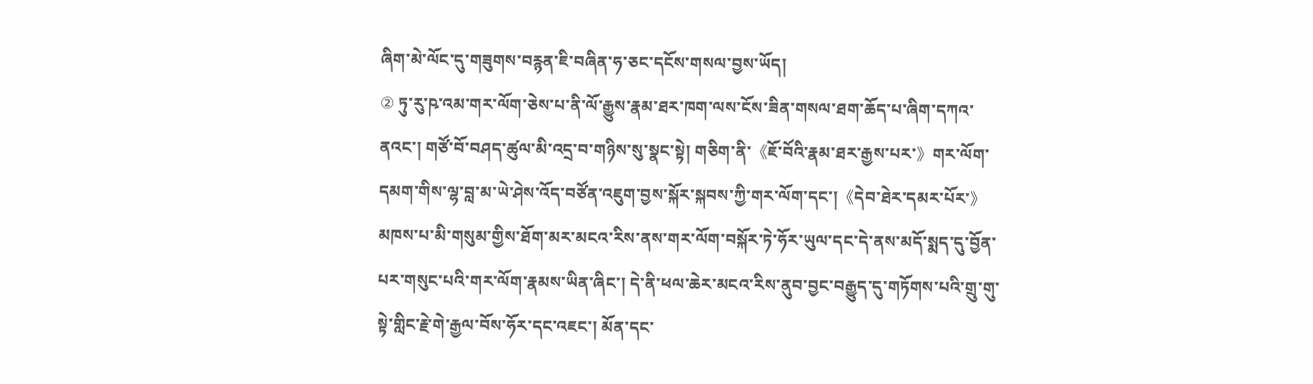ཞིག་མེ་ལོང་དུ་གཟུགས་བརྙན་ཇི་བཞིན་ཧ་ཅང་དངོས་གསལ་བྱས་ཡོད།
② ཏུ་རུ་ཥ་འམ་གར་ལོག་ཅེས་པ་ནི་ལོ་རྒྱུས་རྣམ་ཐར་ཁག་ལས་ངོས་ཟིན་གསལ་ཐག་ཆོད་པ་ཞིག་དཀའ་ནའང་། གཙོ་བོ་བཤད་ཚུལ་མི་འདྲ་བ་གཉིས་སུ་སྣང་སྟེ། གཅིག་ནི་《ཇོ་བོའི་རྣམ་ཐར་རྒྱས་པར་》གར་ལོག་དམག་གིས་ལྷ་བླ་མ་ཡེ་ཤེས་འོད་བཙོན་འཇུག་བྱས་སྐོར་སྐབས་ཀྱི་གར་ལོག་དང་།《དེབ་ཐེར་དམར་པོར་》མཁས་པ་མི་གསུམ་གྱིས་ཐོག་མར་མངའ་རིས་ནས་གར་ལོག་བསྐོར་ཏེ་ཧོར་ཡུལ་དང་དེ་ནས་མདོ་སྨད་དུ་བྱོན་པར་གསུང་པའི་གར་ལོག་རྣམས་ཡིན་ཞིང་། དེ་ནི་ཕལ་ཆེར་མངའ་རིས་ནུབ་བྱང་བརྒྱུད་དུ་གཏོགས་པའི་གྲུ་གུ་སྟེ་གླིང་རྗེ་གེ་རྒྱལ་བོས་ཧོར་དང་འཇང་། མོན་དང་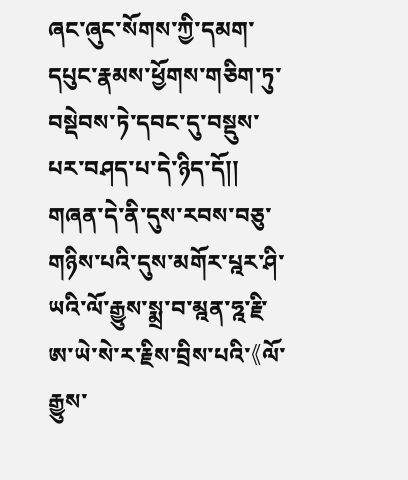ཞང་ཞུང་སོགས་ཀྱི་དམག་དཔུང་རྣམས་ཕྱོགས་གཅིག་ཏུ་བསྡེབས་ཏེ་དབང་དུ་བསྡུས་པར་བཤད་པ་དེ་ཉིད་དོ།། གཞན་དེ་ནི་དུས་རབས་བཅུ་གཉིས་པའི་དུས་མགོར་པྰར་ཤི་ཡའི་ལོ་རྒྱུས་སྨྲ་བ་མྰན་ཧྰ་རྗི་ཨ་ཡེ་སེ་ར་རྗིས་བྲིས་པའི་《ལོ་རྒྱུས་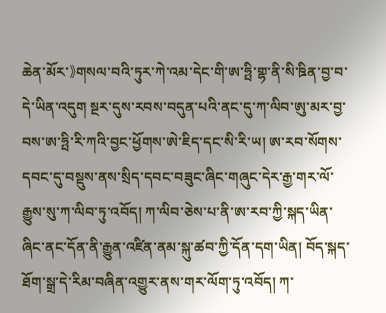ཆེན་མོར་》གསལ་བའི་ཏུར་ཀེ་འམ་དེང་གི་ཨ་ཧྤི་གྷ་ནི་སི་ཋིན་བྱ་བ་དེ་ཡིན་འདུག སྔར་དུས་རབས་བདུན་པའི་ནང་དུ་ཀ་ལིབ་ཨུ་མར་བྱ་བས་ཨ་ཧྤི་རི་ཀའི་བྱང་ཕྱོགས་ཨེ་ཇིད་དང་སི་རི་ཡ། ཨ་རབ་སོགས་དབང་དུ་བསྡུས་ནས་སྲིད་དབང་བཟུང་ཞིང་གཞུང་དེར་རྒྱ་གར་ལོ་རྒྱུས་སུ་ཀ་ལིབ་ཏུ་འབོད། ཀ་ལིབ་ཅེས་པ་ནི་ཨ་རབ་ཀྱི་སྐད་ཡིན་ཞིང་ནང་དོན་ནི་རྒྱུན་འཛིན་ནམ་སྐུ་ཚབ་ཀྱི་དོན་དག་ཡིན། བོད་སྐད་ཐོག་སྒྲ་དེ་རིམ་བཞིན་འགྱུར་ནས་གར་ལོག་ཏུ་འབོད། ཀ་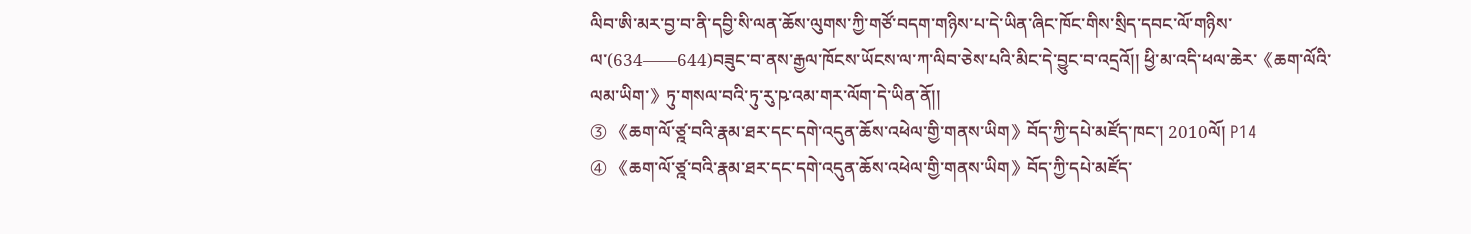ལིབ་ཨི་མར་བྱ་བ་ནི་དབྱི་སི་ལན་ཆོས་ལུགས་ཀྱི་གཙོ་བདག་གཉིས་པ་དེ་ཡིན་ཞིང་ཁོང་གིས་སྲིད་དབང་ལོ་གཉིས་ལ་(634——644)བཟུང་བ་ནས་རྒྱལ་ཁོངས་ཡོངས་ལ་ཀ་ལིབ་ཅེས་པའི་མིང་དེ་བྱུང་བ་འདྲའོ།། ཕྱི་མ་འདི་ཕལ་ཆེར་《ཆག་ལོའི་ལམ་ཡིག་》ཏུ་གསལ་བའི་ཏུ་རུ་ཥ་འམ་གར་ལོག་དེ་ཡིན་ནོ།།
③ 《ཆག་ལོ་ཙྰ་བའི་རྣམ་ཐར་དང་དགེ་འདུན་ཆོས་འཕེལ་གྱི་གནས་ཡིག》བོད་ཀྱི་དཔེ་མཛོད་ཁང་། 2010ལོ། P14
④ 《ཆག་ལོ་ཙྰ་བའི་རྣམ་ཐར་དང་དགེ་འདུན་ཆོས་འཕེལ་གྱི་གནས་ཡིག》བོད་ཀྱི་དཔེ་མཛོད་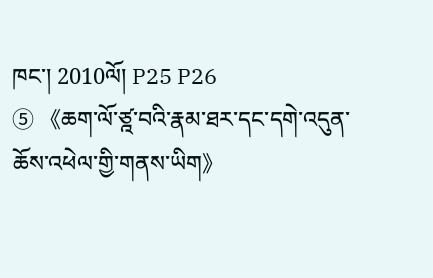ཁང་། 2010ལོ། P25 P26
⑤ 《ཆག་ལོ་ཙྰ་བའི་རྣམ་ཐར་དང་དགེ་འདུན་ཆོས་འཕེལ་གྱི་གནས་ཡིག》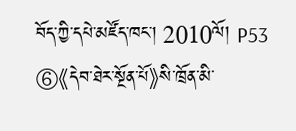བོད་ཀྱི་དཔེ་མཛོད་ཁང་། 2010ལོ། P53
⑥《དེབ་ཐེར་སྔོན་པོ》སི་ཁྲོན་མི་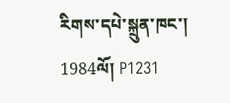རིགས་དཔེ་སྐྲུན་ཁང་། 1984ལོ། P1231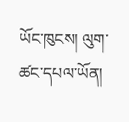ཡོང་ཁུངས། ལུག་ཚང་དཔལ་ཡོན།